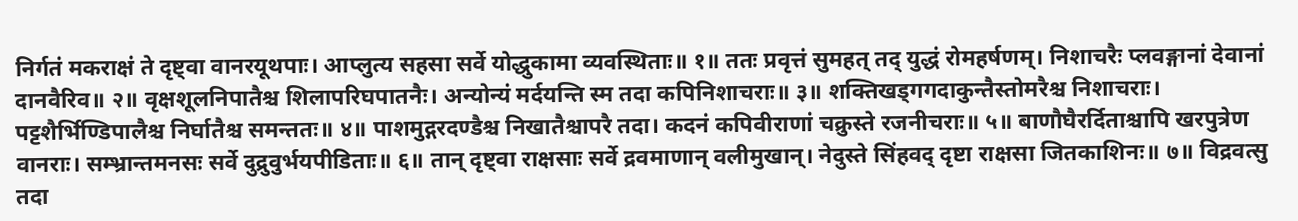निर्गतं मकराक्षं ते दृष्ट्वा वानरयूथपाः। आप्लुत्य सहसा सर्वे योद्धुकामा व्यवस्थिताः॥ १॥ ततः प्रवृत्तं सुमहत् तद् युद्धं रोमहर्षणम्। निशाचरैः प्लवङ्गानां देवानां दानवैरिव॥ २॥ वृक्षशूलनिपातैश्च शिलापरिघपातनैः। अन्योन्यं मर्दयन्ति स्म तदा कपिनिशाचराः॥ ३॥ शक्तिखड्गगदाकुन्तैस्तोमरैश्च निशाचराः। पट्टशैर्भिण्डिपालैश्च निर्घातैश्च समन्ततः॥ ४॥ पाशमुद्गरदण्डैश्च निखातैश्चापरै तदा। कदनं कपिवीराणां चक्रुस्ते रजनीचराः॥ ५॥ बाणौघैरर्दिताश्चापि खरपुत्रेण वानराः। सम्भ्रान्तमनसः सर्वे दुद्रुवुर्भयपीडिताः॥ ६॥ तान् दृष्ट्वा राक्षसाः सर्वे द्रवमाणान् वलीमुखान्। नेदुस्ते सिंहवद् दृष्टा राक्षसा जितकाशिनः॥ ७॥ विद्रवत्सु तदा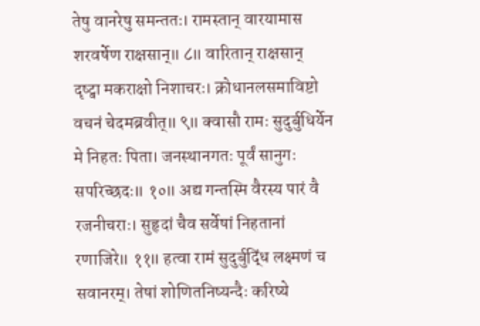तेषु वानरेषु समन्ततः। रामस्तान् वारयामास शरवर्षेण राक्षसान्॥ ८॥ वारितान् राक्षसान् दृष्ट्वा मकराक्षो निशाचरः। क्रोधानलसमाविष्टो वचनं चेदमब्रवीत्॥ ९॥ क्वासौ रामः सुदुर्बुधिर्येन मे निहतः पिता। जनस्थानगतः पूर्वं सानुगः सपरिच्छदः॥ १०॥ अद्य गन्तस्मि वैरस्य पारं वै रजनीचराः। सुहृदां चैव सर्वेषां निहतानां रणाजिरे॥ ११॥ हत्वा रामं सुदुर्बुद्धिं लक्ष्मणं च सवानरम्। तेषां शोणितनिष्यन्दैः करिष्ये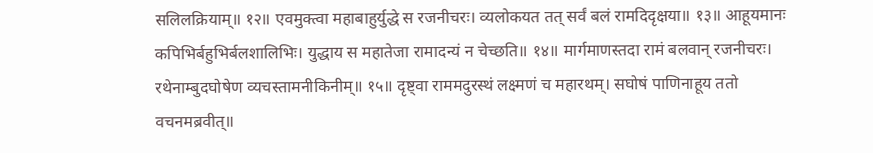सलिलक्रियाम्॥ १२॥ एवमुक्त्वा महाबाहुर्युद्धे स रजनीचरः। व्यलोकयत तत् सर्वं बलं रामदिदृक्षया॥ १३॥ आहूयमानः कपिभिर्बहुभिर्बलशालिभिः। युद्धाय स महातेजा रामादन्यं न चेच्छति॥ १४॥ मार्गमाणस्तदा रामं बलवान् रजनीचरः। रथेनाम्बुदघोषेण व्यचस्तामनीकिनीम्॥ १५॥ दृष्ट्वा राममदुरस्थं लक्ष्मणं च महारथम्। सघोषं पाणिनाहूय ततो वचनमब्रवीत्॥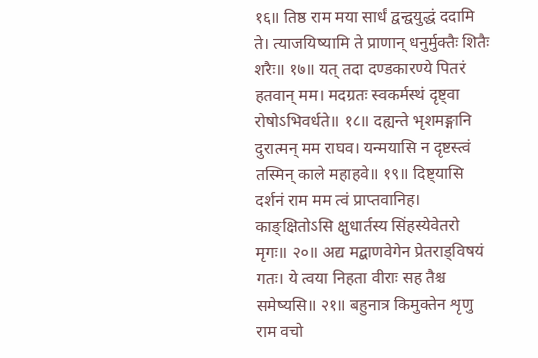१६॥ तिष्ठ राम मया सार्धं द्वन्द्वयुद्धं ददामि ते। त्याजयिष्यामि ते प्राणान् धनुर्मुक्तैः शितैः शरैः॥ १७॥ यत् तदा दण्डकारण्ये पितरं हतवान् मम। मदग्रतः स्वकर्मस्थं दृष्ट्वा रोषोऽभिवर्धते॥ १८॥ दह्यन्ते भृशमङ्गानि दुरात्मन् मम राघव। यन्मयासि न दृष्टस्त्वं तस्मिन् काले महाहवे॥ १९॥ दिष्ट्यासि दर्शनं राम मम त्वं प्राप्तवानिह। काङ्क्षितोऽसि क्षुधार्तस्य सिंहस्येवेतरो मृगः॥ २०॥ अद्य मद्बाणवेगेन प्रेतराड्विषयं गतः। ये त्वया निहता वीराः सह तैश्च समेष्यसि॥ २१॥ बहुनात्र किमुक्तेन शृणु राम वचो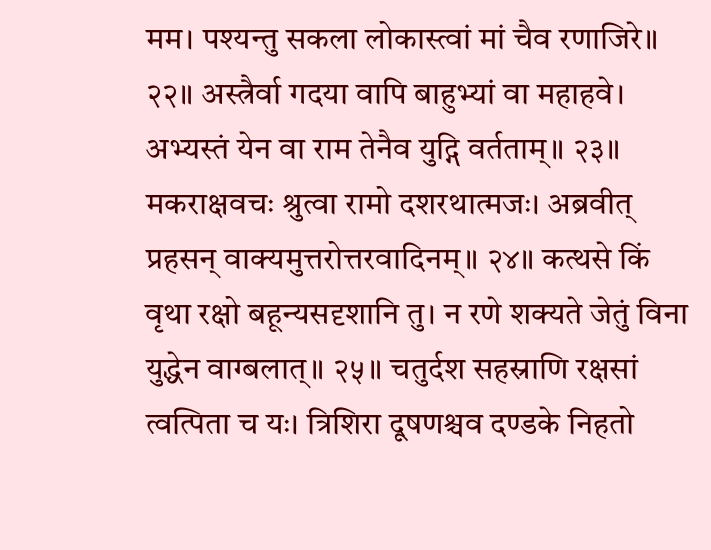मम। पश्यन्तु सकला लोकास्त्वां मां चैव रणाजिरे॥ २२॥ अस्त्रैर्वा गदया वापि बाहुभ्यां वा महाहवे। अभ्यस्तं येन वा राम तेनैव युद्गि वर्तताम्॥ २३॥ मकराक्षवचः श्रुत्वा रामो दशरथात्मजः। अब्रवीत् प्रहसन् वाक्यमुत्तरोत्तरवादिनम्॥ २४॥ कत्थसे किं वृथा रक्षो बहून्यसदृशानि तु। न रणे शक्यते जेतुं विना युद्धेन वाग्बलात्॥ २५॥ चतुर्दश सहस्राणि रक्षसां त्वत्पिता च यः। त्रिशिरा दूषणश्चव दण्डके निहतो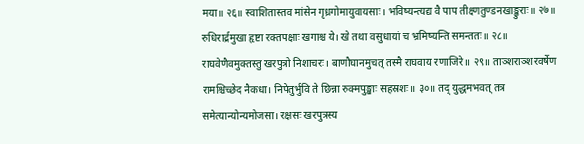मया॥ २६॥ स्वाशितास्तव मांसेन गृध्रगोमायुवायसाः। भविष्यन्त्यद्य वै पाप तीक्ष्णतुण्डनखाङ्कुराः॥ २७॥ रुधिरार्द्रमुखा हृष्टा रक्तपक्षाः खगाश्च ये। खे तथा वसुधायां च भ्रमिष्यन्ति समन्ततः॥ २८॥ राघवेणैवमुक्तस्तु खरपुत्रो निशाचरः। बाणौघानमुचत् तस्मै राघवाय रणाजिरे॥ २९॥ ताञ्शराञ्शरवर्षेण रामश्चिच्छेद नैकधा। निपेतुर्भुवि ते छिन्ना रुक्मपुङ्खाः सहस्रशः॥ ३०॥ तद् युद्धमभवत् तत्र समेत्यान्योन्यमोजसा। रक्षसः खरपुत्रस्य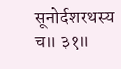सूनोर्दशरथस्य च॥ ३१॥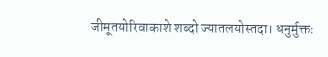जीमूतयोरिवाकाशे शब्दो ज्यातलयोस्तदा। धनुर्मुक्तः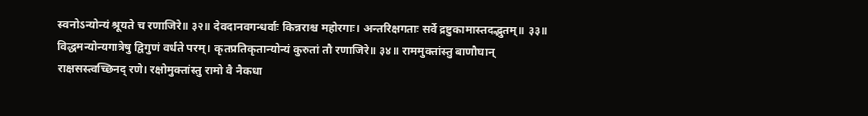स्वनोऽन्योन्यं श्रूयते च रणाजिरे॥ ३२॥ देवदानवगन्धर्वाः किन्नराश्च महोरगाः। अन्तरिक्षगताः सर्वे द्रष्टुकामास्तदद्भुतम्॥ ३३॥ विद्धमन्योन्यगात्रेषु द्विगुणं वर्धते परम्। कृतप्रतिकृतान्योन्यं कुरुतां तौ रणाजिरे॥ ३४॥ राममुक्तांस्तु बाणौघान् राक्षसस्त्वच्छिनद् रणे। रक्षोमुक्तांस्तु रामो वै नैकधा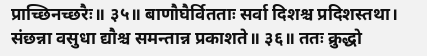प्राच्छिनच्छरैः॥ ३५॥ बाणौघैर्वितताः सर्वा दिशश्च प्रदिशस्तथा। संछन्ना वसुधा द्यौश्च समन्तान्न प्रकाशते॥ ३६॥ ततः क्रुद्धो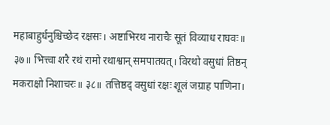महाबाहुर्धनुश्चिच्छेद रक्षसः। अष्टाभिरथ नाराचैः सूतं विव्याध राघवः॥ ३७॥ भित्त्वा शरै रथं रामो रथाश्वान् समपातयत्। विरथो वसुधां तिष्ठन् मकराक्षो निशाचरः॥ ३८॥ तत्तिष्ठद् वसुधां रक्षः शूलं जग्राह पाणिना।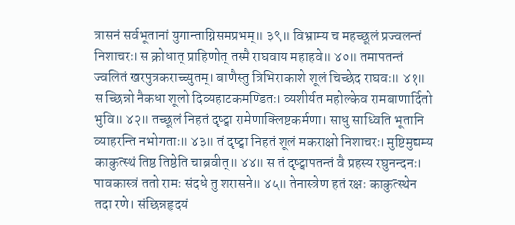त्रासनं सर्वभूतानां युगान्ताग्निसमप्रभम्॥ ३९॥ विभ्राम्य च महच्छूलं प्रज्वलन्तं निशाचरः। स क्रोधात् प्राहिणोत् तस्मै राघवाय महाहवे॥ ४०॥ तमापतन्तं ज्वलितं खरपुत्रकराच्च्युतम्। बाणैस्तु त्रिभिराकाशे शूलं चिच्छेद राघवः॥ ४१॥ स च्छिन्नो नैकधा शूलो दिव्यहाटकमण्डितः। व्यशीर्यत महोल्केव रामबाणार्दितो भुवि॥ ४२॥ तच्छूलं निहतं दृष्ट्वा रामेणाक्लिष्टकर्मणा। साधु साध्विति भूतानि व्याहरन्ति नभोगताः॥ ४३॥ तं दृष्ट्वा निहतं शूलं मकराक्षो निशाचरः। मुष्टिमुद्यम्य काकुत्स्थं तिष्ठ तिष्ठेति चाब्रवीत्॥ ४४॥ स तं दृष्ट्वापतन्तं वै प्रहस्य रघुनन्दनः। पावकास्त्रं ततो रामः संदधे तु शरासने॥ ४५॥ तेनास्त्रेण हतं रक्षः काकुत्स्थेन तदा रणे। संछिन्नहृदयं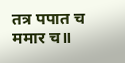तत्र पपात च ममार च॥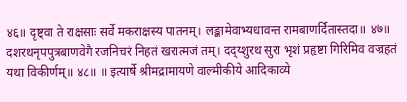४६॥ दृष्ट्वा ते राक्षसाः सर्वे मकराक्षस्य पातनम्। लङ्कामेवाभ्यधावन्त रामबाणर्दितास्तदा॥ ४७॥ दशरथनृपपुत्रबाणवेगै रजनिचरं निहतं खरात्मजं तम्। दद्य्शुरथ सुरा भृशं प्रहृष्टा गिरिमिव वज्रहतं यथा विकीर्णम्॥ ४८॥ ॥ इत्यार्षे श्रीमद्रामायणे वाल्मीकीये आदिकाव्ये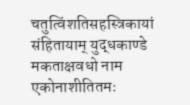चतुत्विंशतिसहस्त्रिकायां संहितायाम् युद्धकाण्डे मकताक्षवधो नाम एकोनाशीतितमः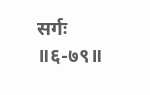सर्गः ॥६-७९॥